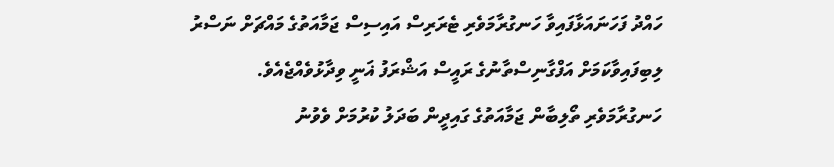ހައްދު ފަހަނައަޅާފައިވާ ހަނގުރާމަވެރި ޓެރަރިސް އައިސިސް ޖަމާއަތުގެ މައްޗަށް ނަސްރު ލިބިފައިވާކަމަށް އަފްގާނިސްތާނުގެ ރައީސް އަޝްރަފު ޣަނީ ވިދާޅުވެއްޖެއެވެ.
ހަނގުރާމަވެރި ތޯލިބާން ޖަމާއަތުގެ ގައިދީން ބަދަލު ކުރުމަށް ވެވުނު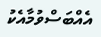އެއްބަސްވުމާއެކު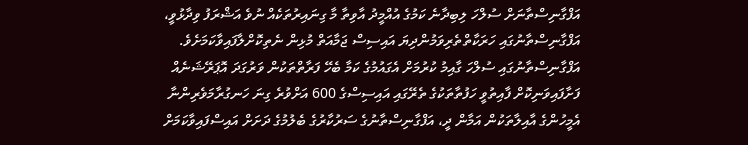އަފްގާނިސްތާނަށް ސުލްހަ ލިބިދާނެ ކަމުގެ އުއްމީދު އާވިތާ މާ ގިނައިރުތަކެއް ނުވެ އަޝްރަފު ވިދާޅުވީ، އަފްގާނިސްތާނުގައި ހަރަކާތްތެރިވަމުންދިޔަ އައިސިސް ޖަމާއަތް މުޅިން ނެތިކޮށްލާފައިވާކަމަށެވެ.
އަފްގާނިސްތާނުގައި ސުލްހަ ގާއިމު ކުރުމަށް އެގައުމުގެ ކަމާ ބެހޭ ފަރާތްތަކުން ވަރުގަދަ އޮޕަރޭޝަނެއް ފަށާފައިވަނިކޮށް ފާއިތުވީ ހަފުތާތަކުގެ ތެރޭގައި އައިސިސްގެ 600 އަށްވުރެ ގިނަ ހަނގުރާމަވެރިންނާ އެމީހުންގެ އާއިލާތަކުން އަމާން ދީ، އަފްގާނިސްތާނުގެ ސަރުކާރުގެ ބެލުމުގެ ދަށަށް އައިސްފައިވާކަމަށް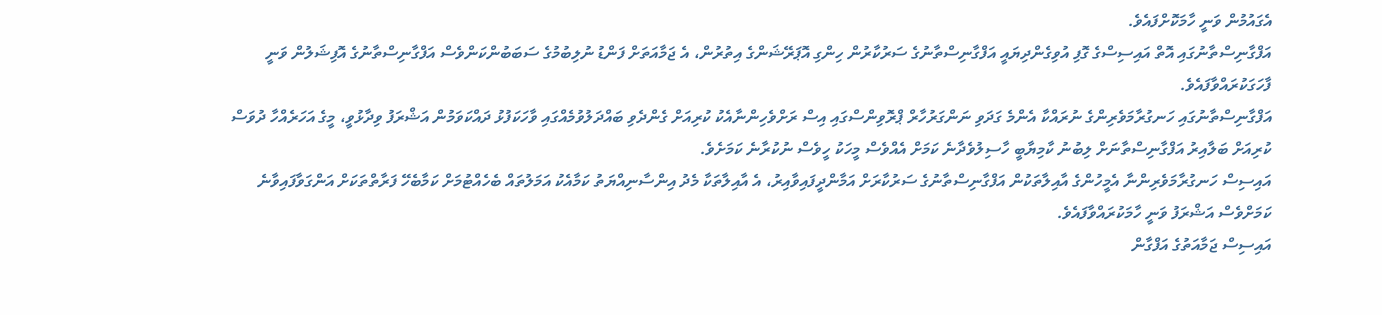އެގައުމުން ވަނީ ހާމަކޮށްފައެވެ.
އަފްގާނިސްތާނުގައި އޮތް އައިސިސްގެ ގޮފި އުވިގެންދިޔައީ އަފްގާނިސްތާނުގެ ސަރުކާރުން ހިންގި އޮޕަރޭޝަންގެ އިތުރުން، އެ ޖަމާއަތަށް ފަންޑު ނުލިބުމުގެ ސަބަބުންކަންވެސް އަފްގާނިސްތާނުގެ އޮފިޝަލުން ވަނީ ފާހަގަކުރައްވާފައެވެ.
އަފްގާނިސްތާނުގައި ހަނގުރާމަވެރިންގެ ނުރައްކާ އެންމެ ގަދަވި ނަންގަރުހާރް ޕްރޮވިންސްގައި އިސް ރަށްވެހިންނާއެކު ކުރިއަށް ގެންދެވި ބައްދަލުވުމެއްގައި ވާހަކަފުޅު ދައްކަވަމުން އަޝްރަފު ވިދާޅުވީ، މީގެ އަހަރެއްހާ ދުވަސް ކުރިއަށް ބަލާއިރު އަފްގާނިސްތާނަށް ލިބުނު ކާމިޔާބީ ހާސިލުވެދާނެ ކަމަށް އެއްވެސް މީހަކު ހީވެސް ނުކުރާނެ ކަމަށެވެ.
އައިސިސް ހަނގުރާމަވެރިންނާ އެމީހުންގެ އާއިލާތަކުން އަފްގާނިސްތާނުގެ ސަރުކާރަށް އަމާންދީފައިވާއިރު، އެ އާއިލާތަކާ މެދު އިންސާނިއްޔަތު ކަމާއެކު އަމަލުތައް ބެހެއްޓުމަށް ކަމާބެހޭ ފަރާތްތަކަށް އަންގަވާފައިވާނެ ކަމަށްވެސް އަޝްރަފު ވަނީ ހާމަކުރައްވާފައެވެ.
އައިސިސް ޖަމާއަތުގެ އަފްގާން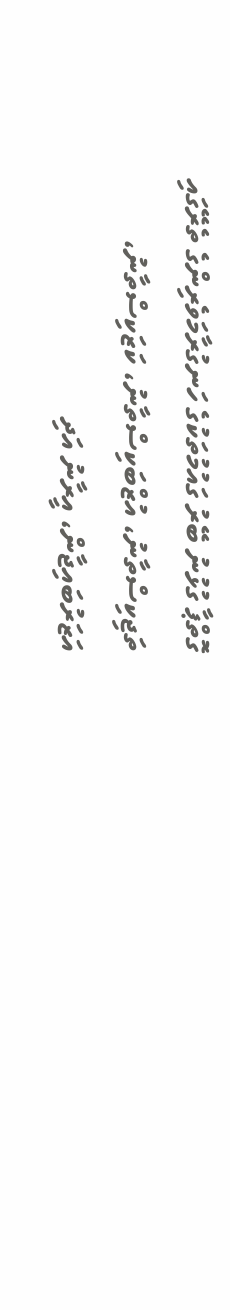ގޮތްޕާ ގުޅުނު ބޭރު ގައުމުތަކުގެ ހަނގުރާމަވެރިންގެ ތެރޭގައި ތަޖިކިސްތާނު، އުޒްބަކިސްތާނު، ކަޒަކިސްތާނު، އަޒަރުބައިޖާން، އީރާނު އަދި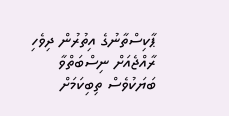ޕާކިސްތާނުގެ އިތުރުން ދިވެހި ރާއްޖެއަށް ނިސްބަތްވާ ބަޔަކުވެސް ތިބިކަމަށް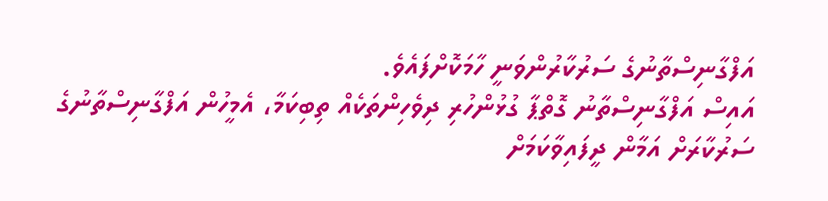އަފްގާނިސްތާނުގެ ސަރުކާރުންވަނީ ހާމަކޮށްފައެވެ.
އައިސް އަފްގާނިސްތާނު ގޮތްޕާ ގުޅުންހުރި ދިވެހިންތަކެއް ތިބިކަމާ، އެމީހުން އަފްގާނިސްތާނުގެ ސަރުކާރަށް އަމާން ދީފައިވާކަމަށް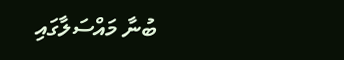ބުނާ މައްސަލާގައި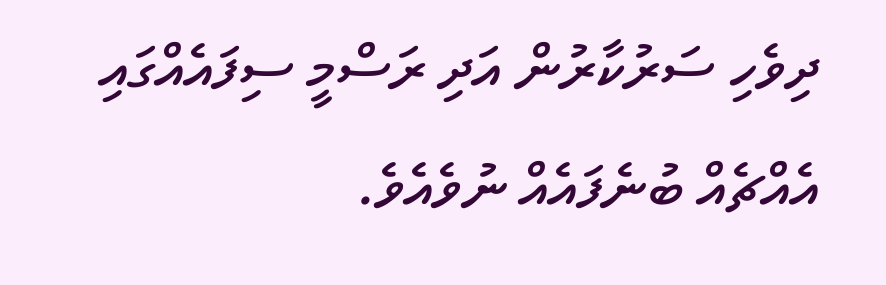ދިވެހި ސަރުކާރުން އަދި ރަސްމީ ސިފައެއްގައި އެއްޗެއް ބުނެފައެއް ނުވެއެވެ.